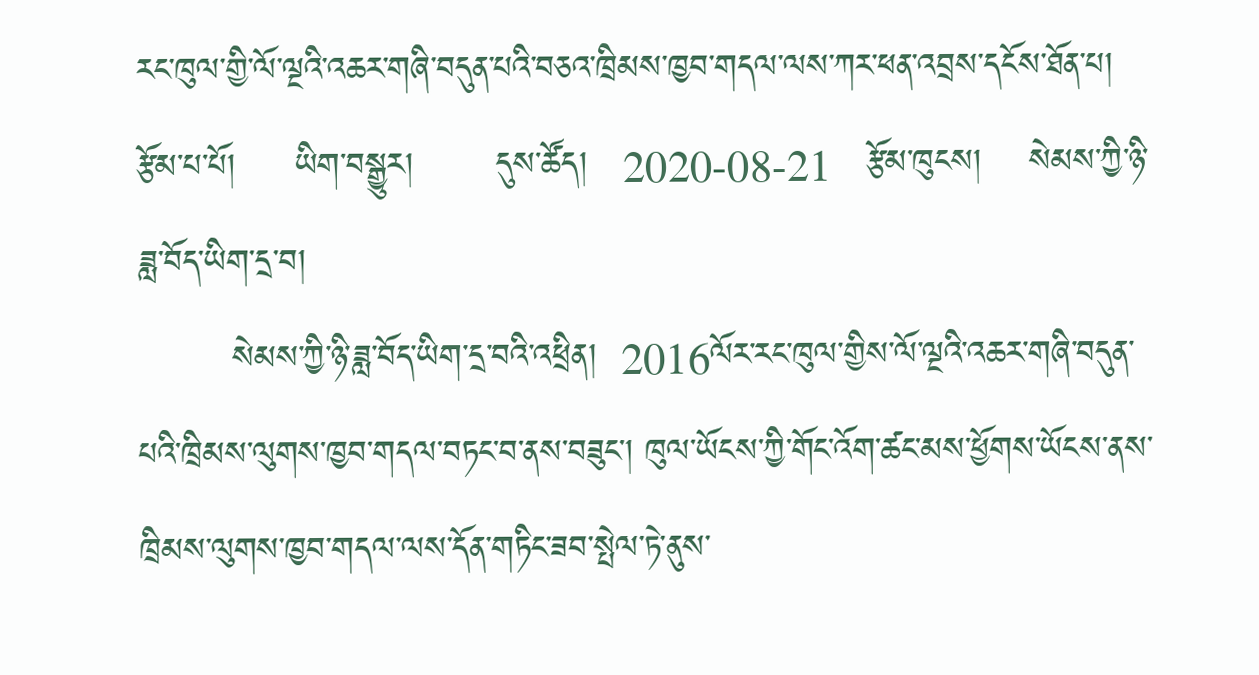རང་ཁུལ་གྱི་ལོ་ལྔའི་འཆར་གཞི་བདུན་པའི་བཅའ་ཁྲིམས་ཁྱབ་གདལ་ལས་ཀར་ཕན་འབྲས་དངོས་ཐོན་པ།
རྩོམ་པ་པོ།     ཡིག་བསྒྱུར།       དུས་ཚོད།   2020-08-21   རྩོམ་ཁུངས།    སེམས་ཀྱི་ཉི་ཟླ་བོད་ཡིག་དྲ་བ།
        སེམས་ཀྱི་ཉི་ཟླ་བོད་ཡིག་དྲ་བའི་འཕྲིན།  2016ལོར་རང་ཁུལ་གྱིས་ལོ་ལྔའི་འཆར་གཞི་བདུན་པའི་ཁྲིམས་ལུགས་ཁྱབ་གདལ་བཏང་བ་ནས་བཟུང་། ཁུལ་ཡོངས་ཀྱི་གོང་འོག་ཚང་མས་ཕྱོགས་ཡོངས་ནས་ཁྲིམས་ལུགས་ཁྱབ་གདལ་ལས་དོན་གཏིང་ཟབ་སྤེལ་ཏེ་ནུས་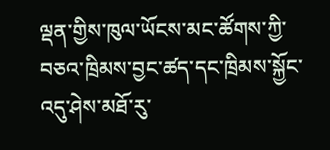ལྡན་གྱིས་ཁུལ་ཡོངས་མང་ཚོགས་ཀྱི་བཅའ་ཁྲིམས་བྱང་ཚད་དང་ཁྲིམས་སྐྱོང་འདུ་ཤེས་མཐོ་རུ་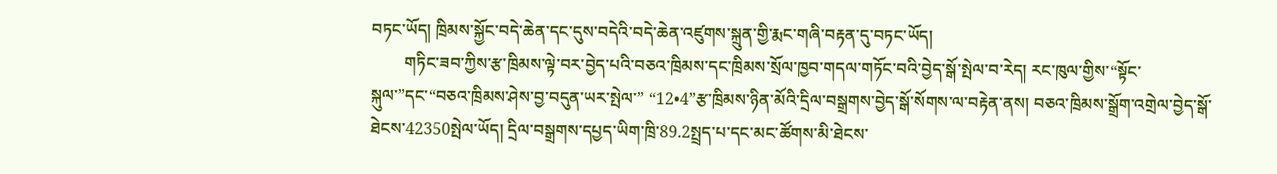བཏང་ཡོད། ཁྲིམས་སྐྱོང་བདེ་ཆེན་དང་དུས་བདེའི་བདེ་ཆེན་འཛུགས་སྐྲུན་གྱི་རྨང་གཞི་བརྟན་དུ་བཏང་ཡོད།
        གཏིང་ཟབ་ཀྱིས་རྩ་ཁྲིམས་ལྟེ་བར་བྱེད་པའི་བཅའ་ཁྲིམས་དང་ཁྲིམས་སྲོལ་ཁྱབ་གདལ་གཏོང་བའི་བྱེད་སྒོ་སྤེལ་བ་རེད། རང་ཁུལ་གྱིས་“སྟོང་སྐུལ་”དང་“བཅའ་ཁྲིམས་ཤེས་བྱ་བདུན་ཡར་སྤེལ་” “12•4”རྩ་ཁྲིམས་ཉིན་མོའི་དྲིལ་བསྒྲགས་བྱེད་སྒོ་སོགས་ལ་བརྟེན་ནས། བཅའ་ཁྲིམས་སྒྲོག་འགྲེལ་བྱེད་སྒོ་ཐེངས་42350སྤེལ་ཡོད། དྲིལ་བསྒྲགས་དཔྱད་ཡིག་ཁྲི་89.2སྤྲད་པ་དང་མང་ཚོགས་མི་ཐེངས་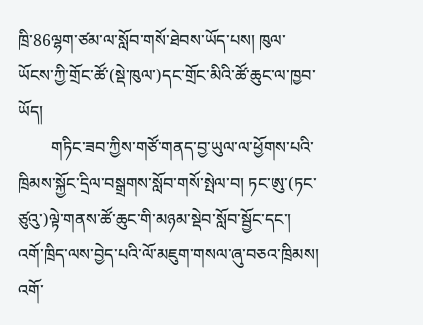ཁྲི་86ལྷག་ཙམ་ལ་སློབ་གསོ་ཐེབས་ཡོད་པས། ཁུལ་ཡོངས་ཀྱི་གྲོང་ཚོ་(སྡེ་ཁུལ་)དང་གྲོང་མིའི་ཚོ་ཆུང་ལ་ཁྱབ་ཡོད།
        གཏིང་ཟབ་ཀྱིས་གཙོ་གནད་བྱ་ཡུལ་ལ་ཕྱོགས་པའི་ཁྲིམས་སྐྱོང་དྲིལ་བསྒྲགས་སློབ་གསོ་སྤེལ་བ། ཏང་ཨུ་(ཏང་ཙུའུ་)ལྟེ་གནས་ཚོ་ཆུང་གི་མཉམ་སྡེབ་སློབ་སྦྱོང་དང་། འགོ་ཁྲིད་ལས་བྱེད་པའི་ལོ་མཇུག་གསལ་ཞུ་བཅའ་ཁྲིམས། འགོ་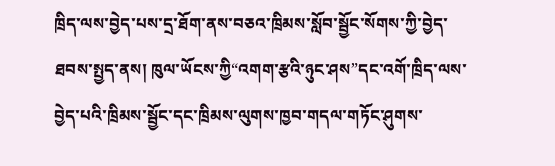ཁྲིད་ལས་བྱེད་པས་དྲ་ཐོག་ནས་བཅའ་ཁྲིམས་སློབ་སྦྱོང་སོགས་ཀྱི་བྱེད་ཐབས་སྤྱད་ནས། ཁུལ་ཡོངས་ཀྱི“འགག་རྩའི་ཉུང་ཤས”དང་འགོ་ཁྲིད་ལས་བྱེད་པའི་ཁྲིམས་སྦྱོང་དང་ཁྲིམས་ལུགས་ཁྱབ་གདལ་གཏོང་ཤུགས་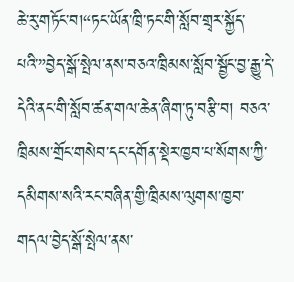ཆེ་རུ་གཏོང་བ།“ཏང་ཡོན་ཁྲི་ཏང་གི་སློབ་གྲྭར་སྐྱོད་པའི་”བྱེད་སྒོ་སྤེལ་ནས་བཅའ་ཁྲིམས་སློབ་སྦྱོང་བྱ་རྒྱུ་དེ་དེའི་ནང་གི་སློབ་ཚན་གལ་ཆེན་ཞིག་ཏུ་བརྩི་བ། བཅའ་ཁྲིམས་གྲོང་གསེབ་དང་དགོན་སྡེར་ཁྱབ་པ་སོགས་ཀྱི་དམིགས་སའི་རང་བཞིན་གྱི་ཁྲིམས་ལུགས་ཁྱབ་གདལ་བྱེད་སྒོ་སྤེལ་ནས་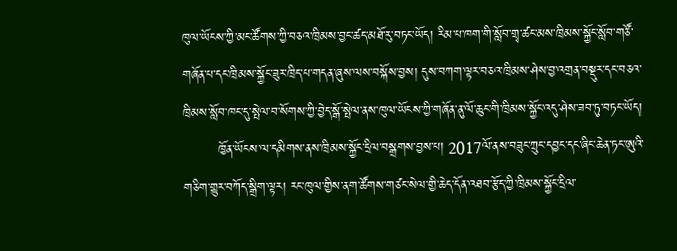ཁུལ་ཡོངས་ཀྱི་མང་ཚོགས་ཀྱི་བཅའ་ཁྲིམས་བྱང་ཚད་མཐོ་རུ་བཏང་ཡོད། རིམ་པ་ཁག་གི་སློབ་གྲྭ་ཚང་མས་ཁྲིམས་སྐྱོང་སློབ་གཙོ་གཞོན་པ་དང་ཁྲིམས་སྐྱོང་ཟུར་ཁྲིད་པ་གདན་ཞུས་ལས་བསྐོས་བྱས། དུས་བཀག་ལྟར་བཅའ་ཁྲིམས་ཤེས་བྱ་འགྲན་བསྡུར་དང་བཅའ་ཁྲིམས་སློབ་ཁང་དུ་སྤེལ་བ་སོགས་ཀྱི་བྱེད་སྒོ་སྤེལ་ནས་ཁུལ་ཡོངས་ཀྱི་གཞོན་ནུ་ལོ་ཆུང་གི་ཁྲིམས་སྐྱོང་འདུ་ཤེས་ཟབ་ཏུ་བཏང་ཡོད།
        ཁྱོན་ཡོངས་ལ་དམིགས་ནས་ཁྲིམས་སྐྱོང་དྲིལ་བསྒྲགས་བྱས་པ། 2017ལོ་ནས་བཟུང་ཀྲུང་དབྱང་དང་ཞིང་ཆེན་ཏང་ཨུའི་གཅིག་གྱུར་བཀོད་སྒྲིག་ལྟར། རང་ཁུལ་གྱིས་ནག་ཚོགས་གཙང་སེལ་གྱི་ཆེད་དོན་འཐབ་རྩོད་ཀྱི་ཁྲིམས་སྐྱོང་དྲིལ་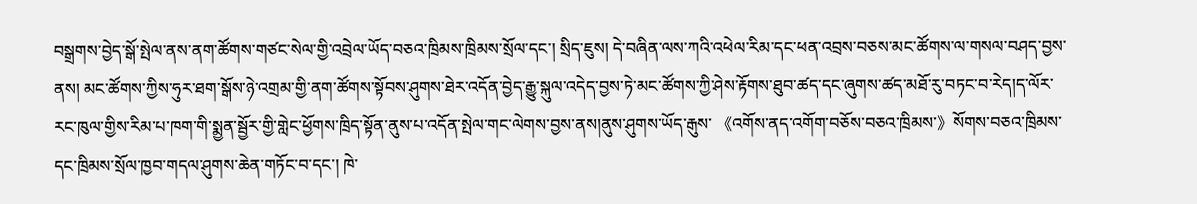བསྒྲགས་བྱེད་སྒོ་སྤེལ་ནས་ནག་ཚོགས་གཙང་སེལ་གྱི་འབྲེལ་ཡོད་བཅའ་ཁྲིམས་ཁྲིམས་སྲོལ་དང་། སྲིད་ཇུས། དེ་བཞིན་ལས་ཀའི་འཕེལ་རིམ་དང་ཕན་འབྲས་བཅས་མང་ཚོགས་ལ་གསལ་བཤད་བྱས་ནས། མང་ཚོགས་ཀྱིས་ཧུར་ཐག་སྒོས་ཉེ་འགྲམ་གྱི་ནག་ཚོགས་སྟོབས་ཤུགས་ཐེར་འདོན་བྱེད་རྒྱུ་སྐུལ་འདེད་བྱས་ཏེ་མང་ཚོགས་ཀྱི་ཤེས་རྟོགས་ཐུབ་ཚད་དང་ཞུགས་ཚད་མཐོ་རུ་བཏང་བ་རེད།ད་ལོར་རང་ཁུལ་གྱིས་རིམ་པ་ཁག་གི་སྨྱན་སྦྱོར་གྱི་གླེང་ཕྱོགས་ཁྲིད་སྟོན་ནུས་པ་འདོན་སྤེལ་གང་ལེགས་བྱས་ནས།ནུས་ཤུགས་ཡོད་རྒུས་ 《འགོས་ནད་འགོག་བཅོས་བཅའ་ཁྲིམས་》སོགས་བཅའ་ཁྲིམས་དང་ཁྲིམས་སྲོལ་ཁྱབ་གདལ་ཤུགས་ཆེན་གཏོང་བ་དང་། ཁེ་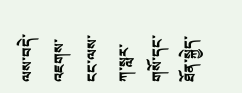ལས་བདེ་འཇགས་ངང་ལས་ཀ་སླར་གསོ་དང་ཐོན་སྐྱེད་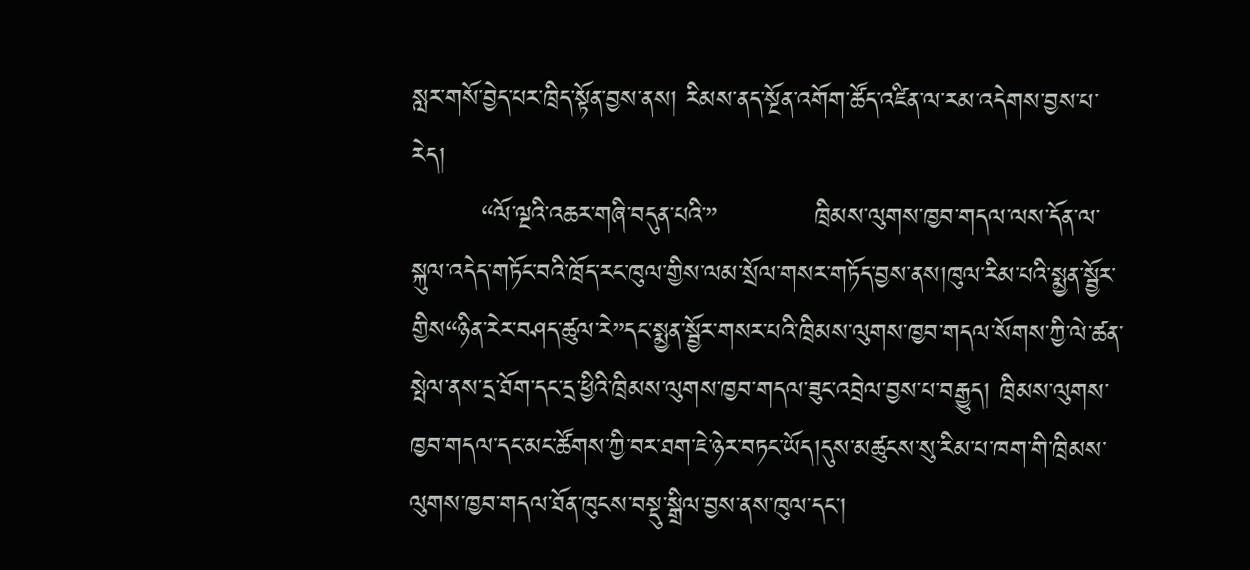སླར་གསོ་བྱེད་པར་ཁྲིད་སྟོན་བྱས་ནས། རིམས་ནད་སྔོན་འགོག་ཚོད་འཛིན་ལ་རམ་འདེགས་བྱས་པ་རེད།
        “ལོ་ལྔའི་འཆར་གཞི་བདུན་པའི་”           ཁྲིམས་ལུགས་ཁྱབ་གདལ་ལས་དོན་ལ་སྐུལ་འདེད་གཏོང་བའི་ཁྲོད་རང་ཁུལ་གྱིས་ལམ་སྲོལ་གསར་གཏོད་བྱས་ནས།ཁུལ་རིམ་པའི་སྨྱན་སྦྱོར་གྱིས“ཉིན་རེར་བཤད་ཚུལ་རེ”དང་སྨྱན་སྦྱོར་གསར་པའི་ཁྲིམས་ལུགས་ཁྱབ་གདལ་སོགས་ཀྱི་ལེ་ཚན་སྤེལ་ནས་དྲ་ཐོག་དང་དྲ་ཕྱིའི་ཁྲིམས་ལུགས་ཁྱབ་གདལ་ཟུང་འབྲེལ་བྱས་པ་བརྒྱུད། ཁྲིམས་ལུགས་ཁྱབ་གདལ་དང་མང་ཚོགས་ཀྱི་བར་ཐག་ཇེ་ཉེར་བཏང་ཡོད།དུས་མཚུངས་སུ་རིམ་པ་ཁག་གི་ཁྲིམས་ལུགས་ཁྱབ་གདལ་ཐོན་ཁུངས་བསྡུ་སྒྲིལ་བྱས་ནས་ཁུལ་དང་།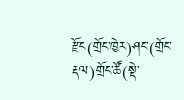རྫོང(གྲོང་ཁྱེར)ཤང་(གྲོང་རྡལ)གྲོང་ཚོ(སྡེ་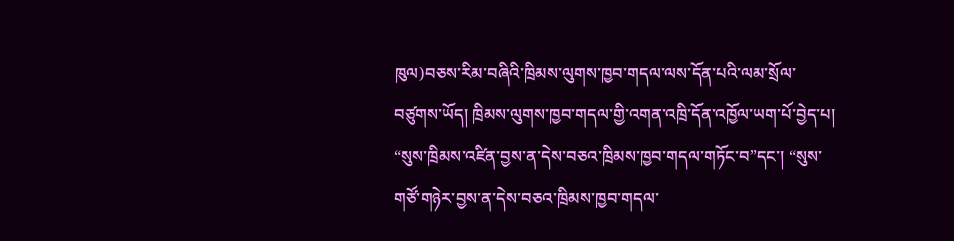ཁུལ)བཅས་རིམ་བཞིའི་ཁྲིམས་ལུགས་ཁྱབ་གདལ་ལས་དོན་པའི་ལམ་སྲོལ་བཙུགས་ཡོད། ཁྲིམས་ལུགས་ཁྱབ་གདལ་གྱི་འགན་འཁྲི་དོན་འཁྱོལ་ཡག་པོ་བྱེད་པ། “སུས་ཁྲིམས་འཛིན་བྱས་ན་དེས་བཅའ་ཁྲིམས་ཁྱབ་གདལ་གཏོང་བ”དང་། “སུས་གཙོ་གཉེར་བྱས་ན་དེས་བཅའ་ཁྲིམས་ཁྱབ་གདལ་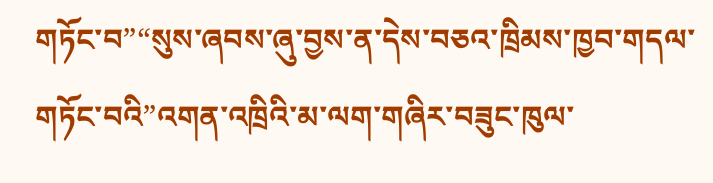གཏོང་བ”“སུས་ཞབས་ཞུ་བྱས་ན་དེས་བཅའ་ཁྲིམས་ཁྱབ་གདལ་གཏོང་བའི”འགན་འཁྲིའི་མ་ལག་གཞིར་བཟུང་ཁུལ་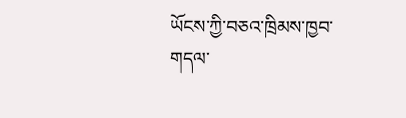ཡོངས་ཀྱི་བཅའ་ཁྲིམས་ཁྱབ་གདལ་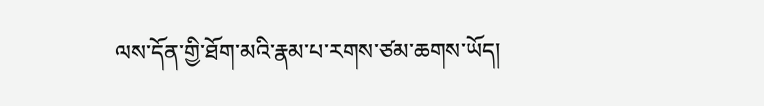ལས་དོན་གྱི་ཐོག་མའི་རྣམ་པ་རགས་ཙམ་ཆགས་ཡོད།